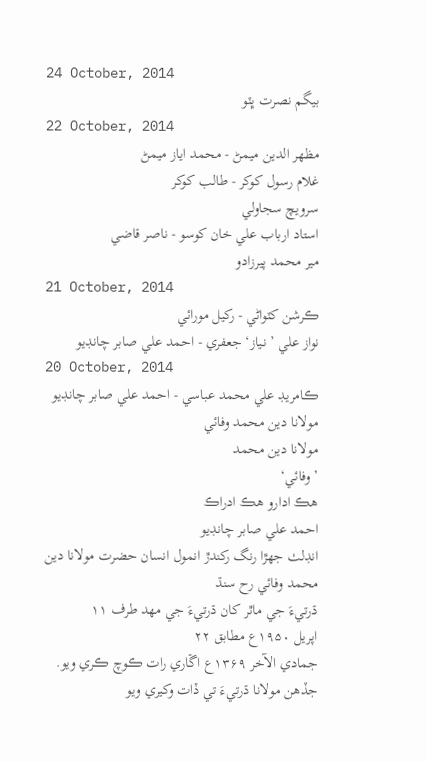24 October, 2014
بيگم نصرت ڀٽو
22 October, 2014
مظهر الدين ميمڻ - محمد اياز ميمڻ
غلام رسول کوکر - طالب کوکر
سرويچ سجاولي
استاد ارباب علي خان کوسو - ناصر قاضي
مير محمد پيرزادو
21 October, 2014
ڪرشن کٽواڻي - رکيل مورائي
نواز علي ’نـياز‘ جعفري - احمد علي صابر چانڊيو
20 October, 2014
ڪامريڊ علي محمد عباسي - احمد علي صابر چانڊيو
مولانا دين محمد وفائي
مولانا دين محمد
’وفائي‘
هڪ ادارو هڪ ادراڪ
احمد علي صابر چانڊيو
انڊلٺ جھڙا رنگ رکندڙ انمول انسان حضرت مولانا دين محمد وفائي رح سنڌ
ڌرتيءَ جي ماٿر کان ڌرتيءَ جي مھد طرف ۱۱
اپريل ۱۹۵۰ع مطابق ۲۲
جمادي الآخر ۱۳۶۹ع اڱاري رات ڪوچ ڪري ويو. جڏهن مولانا ڌرتيءَ تي ڏات وکيري ويو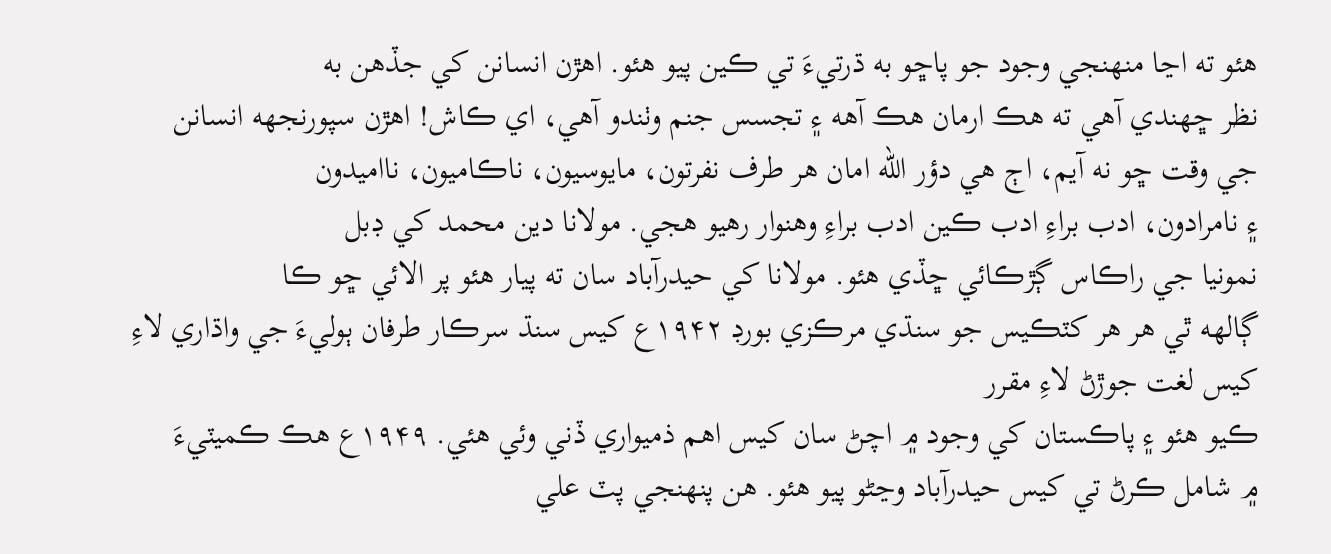هئو ته اڃا منھنجي وجود جو پاڇو به ڌرتيءَ تي ڪين پيو هئو. اهڙن انسانن کي جڏهن به
نظر ڇھندي آهي ته هڪ ارمان هڪ آهه ۽ تجسس جنم وٺندو آهي، اي ڪاش! اهڙن سپورنجهه انسانن
جي وقت ڇو نه آيم، اڄ هي دؤر الله امان هر طرف نفرتون، مايوسيون، ناڪاميون، نااميدون
۽ نامرادون، ادب براءِ ادب ڪين ادب براءِ وهنوار رهيو هجي. مولانا دين محمد کي ڊبل
نمونيا جي راڪاس ڳڙڪائي ڇڏي هئو. مولانا کي حيدرآباد سان ته پيار هئو پر الائي ڇو ڪا
ڳالهه ٿي هر هر کٽڪيس جو سنڌي مرڪزي بورڊ ۱۹۴۲ع کيس سنڌ سرڪار طرفان ٻوليءَ جي واڌاري لاءِ کيس لغت جوڙڻ لاءِ مقرر
ڪيو هئو ۽ پاڪستان کي وجود ۾ اچڻ سان کيس اهم ذميواري ڏني وئي هئي. ۱۹۴۹ع هڪ ڪميٽيءَ
۾ شامل ڪرڻ تي کيس حيدرآباد وڃڻو پيو هئو. هن پنھنجي پٽ علي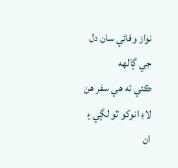نواز وفائي سان دل جي ڳالهه
ڪئي ته هي سفر هن لاءِ انوکو ٿو لڳي ۽ ان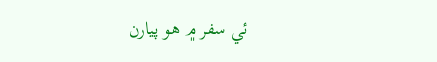ئي سفر ۾ هو پيارن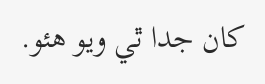کان جدا ٿي ويو هئو.